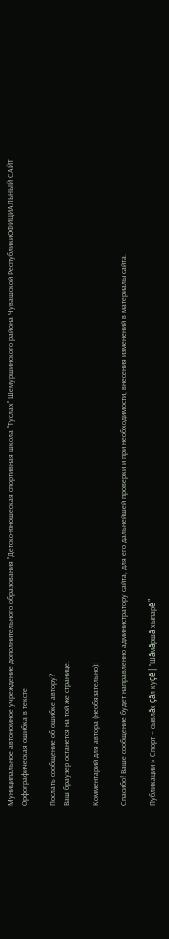Муниципальное автономное учреждение дополнительного образования "Детско-юношеская спортивная школа "Туслах" Шемуршинского района Чувашской РеспубликиОФИЦИАЛЬНЫЙ САЙТ
Орфографическая ошибка в тексте

Послать сообщение об ошибке автору?
Ваш браузер останется на той же странице.

Комментарий для автора (необязательно):

Спасибо! Ваше сообщение будет направленно администратору сайта, для его дальнейшей проверки и при необходимости, внесения изменений в материалы сайта.

Публикации » Спорт – сывлăх çăл куçĕ| "Шăмăршă хыпарĕ"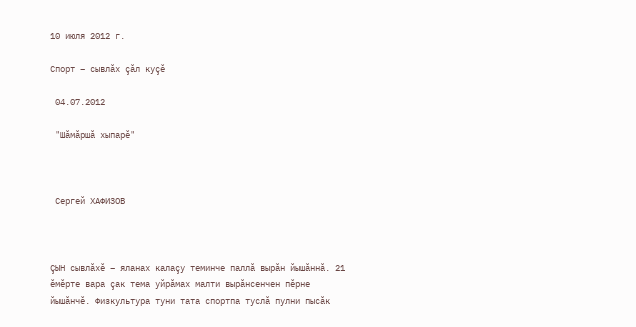10 июля 2012 г.

Спорт – сывлăх çăл куçĕ

 04.07.2012

 "Шăмăршă хыпарĕ"



 Сергей ХАФИЗОВ



ÇЫН сывлăхĕ – яланах калаçу теминче паллă вырăн йышăннă. 21 ĕмĕрте вара çак тема уйрăмах малти вырăнсенчен пĕрне йышăнчĕ. Физкультура туни тата спортпа туслă пулни пысăк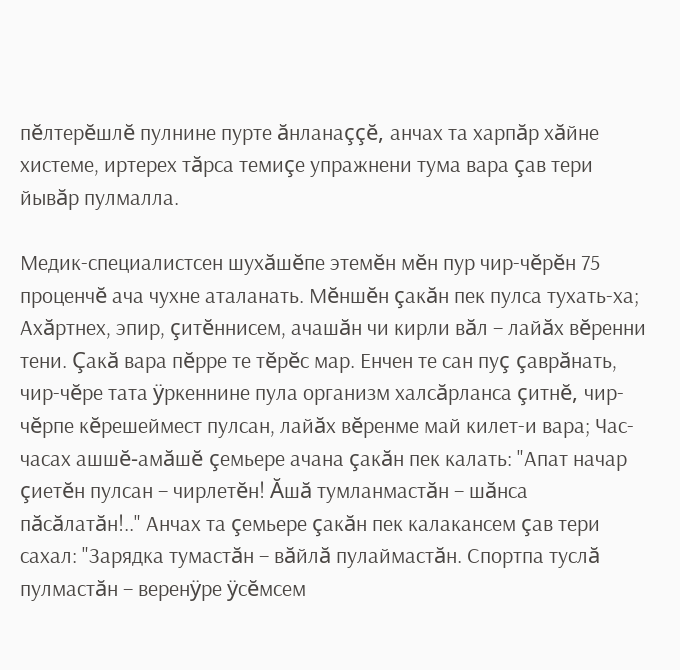пĕлтерĕшлĕ пулнине пурте ăнланаççĕ, анчах та харпăр хăйне хистеме, иртерех тăрса темиçе упражнени тума вара çав тери йывăр пулмалла.

Медик-специалистсен шухăшĕпе этемĕн мĕн пур чир-чĕрĕн 75 проценчĕ ача чухне аталанать. Мĕншĕн çакăн пек пулса тухать-ха; Ахăртнех, эпир, çитĕннисем, ачашăн чи кирли вăл – лайăх вĕренни тени. Çакă вара пĕрре те тĕрĕс мар. Енчен те сан пуç çаврăнать, чир-чĕре тата ÿркеннине пула организм халсăрланса çитнĕ, чир-чĕрпе кĕрешеймест пулсан, лайăх вĕренме май килет-и вара; Час-часах ашшĕ-амăшĕ çемьере ачана çакăн пек калать: "Апат начар çиетĕн пулсан – чирлетĕн! Ăшă тумланмастăн – шăнса пăсăлатăн!.." Анчах та çемьере çакăн пек калакансем çав тери сахал: "Зарядка тумастăн – вăйлă пулаймастăн. Спортпа туслă пулмастăн – веренÿре ÿсĕмсем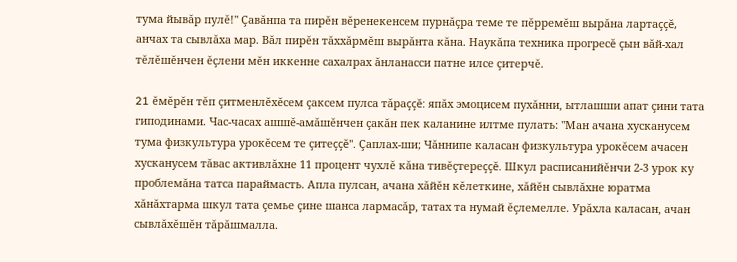тума йывăр пулĕ!" Çавăнпа та пирĕн вĕренекенсем пурнăçра теме те пĕрремĕш вырăна лартаççĕ, анчах та сывлăха мар. Вăл пирĕн тăххăрмĕш вырăнта кăна. Наукăпа техника прогресĕ çын вăй-хал тĕлĕшĕнчен ĕçлени мĕн иккенне сахалрах ăнланасси патне илсе çитерчĕ.

21 ĕмĕрĕн тĕп çитменлĕхĕсем çаксем пулса тăраççĕ: япăх эмоцисем пухăнни, ытлашши апат çини тата гиподинами. Час-часах ашшĕ-амăшĕнчен çакăн пек каланине илтме пулать: "Ман ачана хусканусем тума физкультура урокĕсем те çитеççĕ". Çаплах-ши; Чăннипе каласан физкультура урокĕсем ачасен хусканусем тăвас активлăхне 11 процент чухлĕ кăна тивĕçтереççĕ. Шкул расписанийĕнчи 2-3 урок ку проблемăна татса параймасть. Апла пулсан, ачана хăйĕн кĕлеткине, хăйĕн сывлăхне юратма хăнăхтарма шкул тата çемье çине шанса лармасăр, татах та нумай ĕçлемелле. Урăхла каласан, ачан сывлăхĕшĕн тăрăшмалла.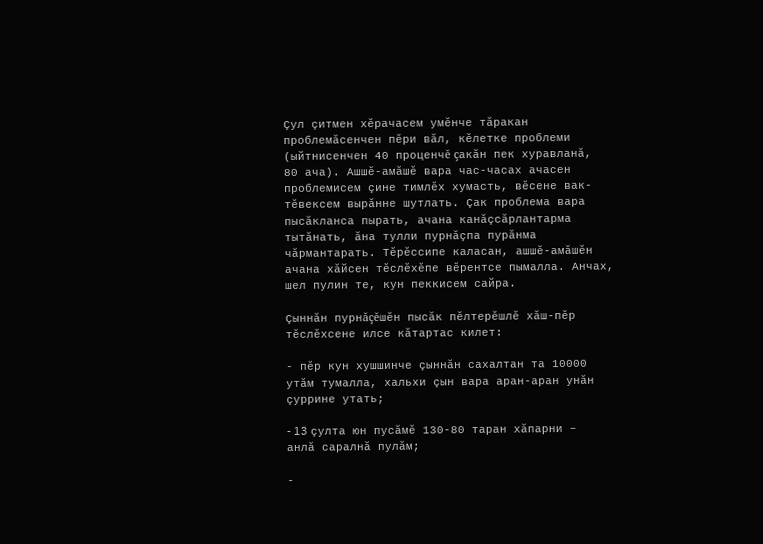Çул çитмен хĕрачасем умĕнче тăракан проблемăсенчен пĕри вăл, кĕлетке проблеми (ыйтнисенчен 40 проценчĕ çакăн пек хуравланă, 80 ача). Ашшĕ-амăшĕ вара час-часах ачасен проблемисем çине тимлĕх хумасть, вĕсене вак-тĕвексем вырăнне шутлать. Çак проблема вара пысăкланса пырать, ачана канăçсăрлантарма тытăнать, ăна тулли пурнăçпа пурăнма чăрмантарать. Тĕрĕссипе каласан, ашшĕ-амăшĕн ачана хăйсен тĕслĕхĕпе вĕрентсе пымалла. Анчах, шел пулин те, кун пеккисем сайра.

Çыннăн пурнăçĕшĕн пысăк пĕлтерĕшлĕ хăш-пĕр тĕслĕхсене илсе кăтартас килет:

- пĕр кун хушшинче çыннăн сахалтан та 10000 утăм тумалла, хальхи çын вара аран-аран унăн çуррине утать;

- 13 çулта юн пусăмĕ 130-80 таран хăпарни – анлă саралнă пулăм;

-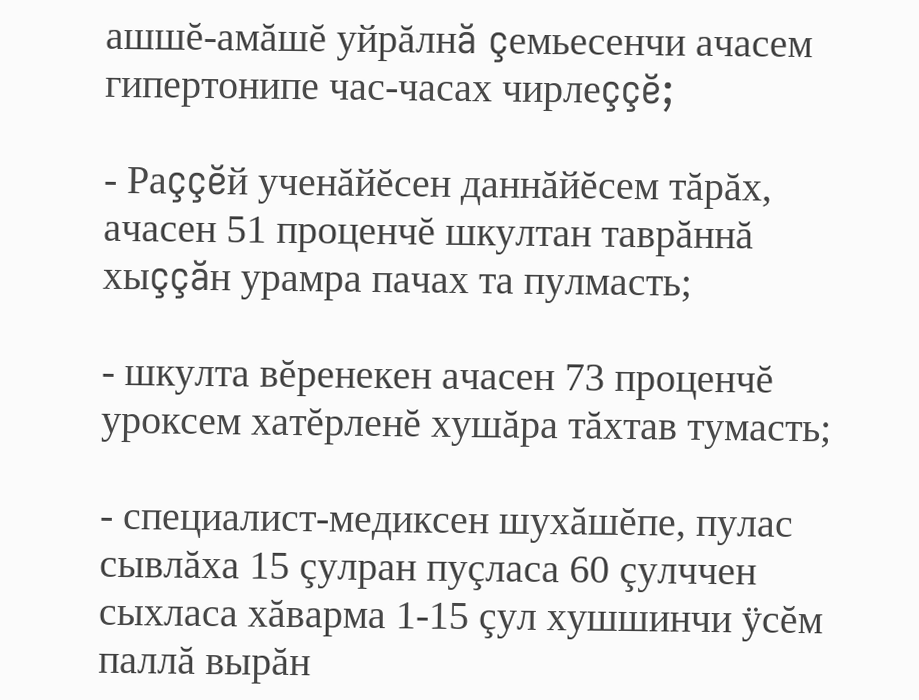ашшĕ-амăшĕ уйрăлнă çемьесенчи ачасем гипертонипе час-часах чирлеççĕ;

- Раççĕй ученăйĕсен даннăйĕсем тăрăх, ачасен 51 проценчĕ шкултан таврăннă хыççăн урамра пачах та пулмасть;

- шкулта вĕренекен ачасен 73 проценчĕ уроксем хатĕрленĕ хушăра тăхтав тумасть;

- специалист-медиксен шухăшĕпе, пулас сывлăха 15 çулран пуçласа 60 çулччен сыхласа хăварма 1-15 çул хушшинчи ÿсĕм паллă вырăн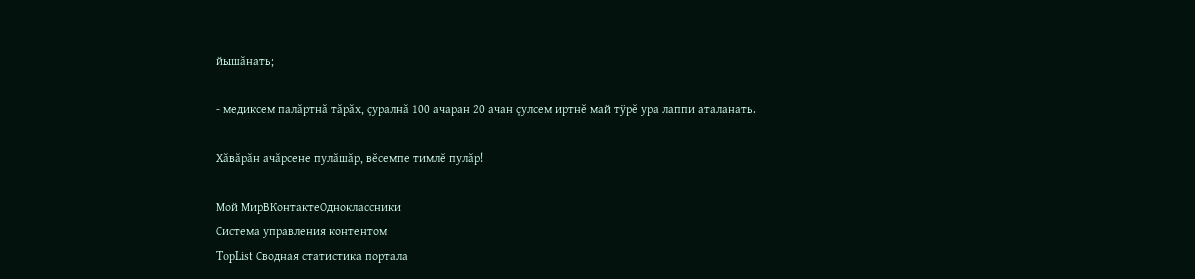йышăнать;

- медиксем палăртнă тăрăх, çуралнă 100 ачаран 20 ачан çулсем иртнĕ май тÿрĕ ура лаппи аталанать.

Хăвăрăн ачăрсене пулăшăр, вĕсемпе тимлĕ пулăр!

Мой МирВКонтактеОдноклассники
Система управления контентом
TopList Сводная статистика портала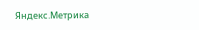Яндекс.Метрика